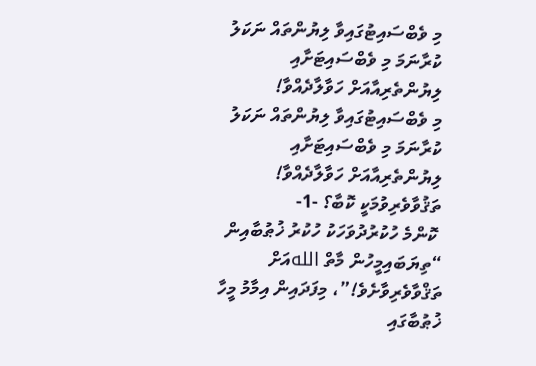މި ވެބްސައިޓުގައިވާ ލިޔުންތައް ނަކަލު ކުރާނަމަ މި ވެބްސައިޓަށާއި ލިޔުންތެރިއާއަށް ހަވާލާދެއްވާ!
މި ވެބްސައިޓުގައިވާ ލިޔުންތައް ނަކަލު ކުރާނަމަ މި ވެބްސައިޓަށާއި ލިޔުންތެރިއާއަށް ހަވާލާދެއްވާ!
ތަޤުވާވެރިވުމަކީ ކޮބާ؟ -1-
 ކޮންމެ ހުކުރުދުވަހަކު ހުކުރު ޚުޠުބާއިން “ތިޔަބައިމީހުން މާތް اللهއަށް ތަޤްވާވެރިވާށެވެ!”، މިފަދައިން އިމާމު މީހާ ޚުޠުބާގައި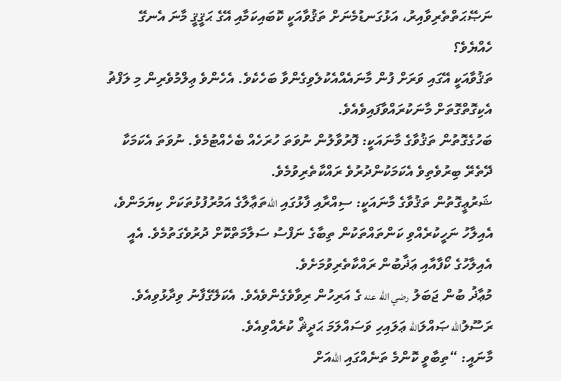ނަޞޭޙަތްތެރިވާއިރު، އަޅުގަނޑުމެނަށް ތަޤުވާއަކީ ކޮބައިކަމާއި އޭގެ ޙަޤީޤީ މާނަ އެނގޭ ހެއްޔެވެ؟
ތަޤުވާއަކީ އޭގައި ވަރަށް ފުން މާނައެއްއެކުލެވިގެންވާ ބަހެކެވެ. އެހެންވެ ޢިލްމުވެރިން މި ލަފްޡު އެކިގޮތްގޮތަށް މާނަކުރައްވާފައިވެއެވެ.
ބަހުގެގޮތުން ތަޤުވާގެ މާނައަކީ: ފޮރުވާލުން ނުވަތަ ހުރަހެއް ބެހެއްޓުމެވެ. ނުވަތަ އެކަމަކާ ދޭތެރޭ ބިރުވެތިވެ އެކަމަކުންދުރުވެ ރައްކާތެރިވުމެވެ.
ޝަރުޢީގޮތުން ތަޤުވާގެ މާނައަކީ: ސިއްރާއި ފާޅުގައި اللهތަޢާލާގެ އަމުރުފުޅުތަކަށް ކިޔަމަންވެ، އެއިލާހު ނަހީކުރެއްވި ކަންތައްތަކުން ތިބާގެ ނަފްސު ސަލާމަތްކޮށް ދުރުވެގަތުމެވެ. އެއީ އެއިލާހުގެ ކޯފާއާއި ޢަޛާބުން ރައްކާތެރިވުމަށެވެ.
މުޢާޛު ބުން ޖަބަލު رضي الله عنه ގެ އަރިހުން ރިވާވެގެންވެއެވެ. އެކަލޭގެފާނު ވިދާޅުވިއެވެ. ރަސޫލުالله ޞައްލަالله ޢަލައިހި ވަސައްލަމަ ޙަދީޘް ކުރެއްވިއެވެ.
މާނައީ: “ތިބާވީ ކޮންމެ ތަނެއްގައި اللهއަށް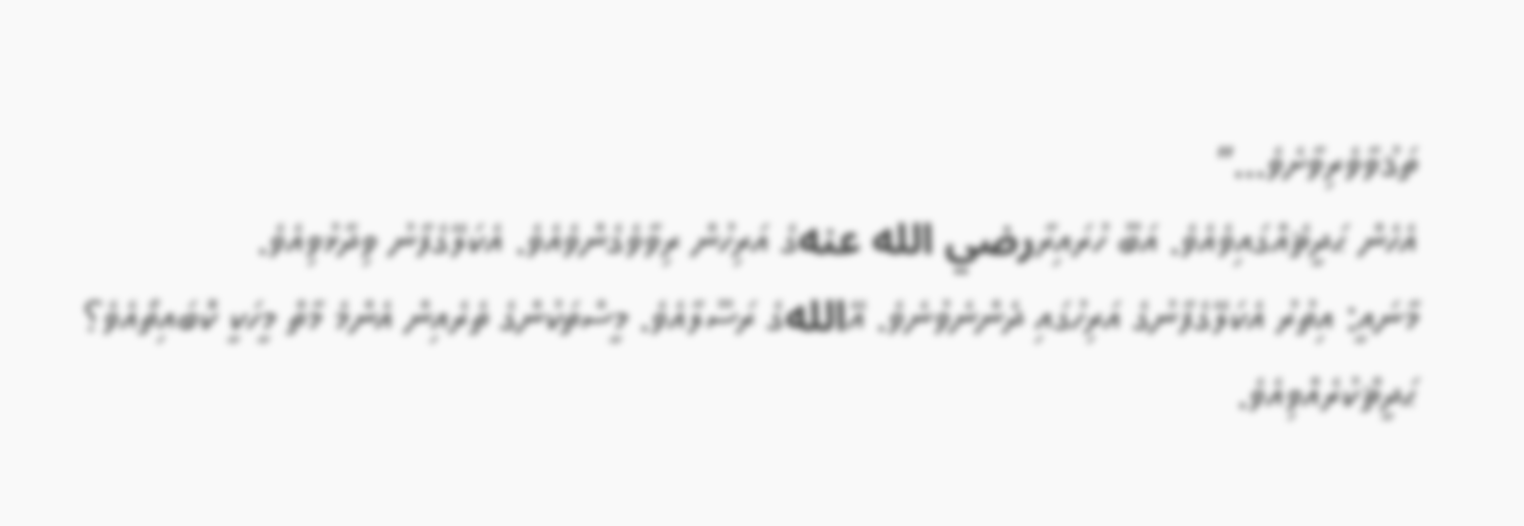ތަޤުވާވެރިވާށެވެ…”
އެހެން ޙަދީޘެއްގައިވެއެވެ. އަބޫ ހުރައިރާرضي الله عنهގެ އަރިހުން ރިވާވެގެންވެއެވެ. އެކަލޭގެފާނު ވިދާޅުވިއެވެ.
މާނައީ: އިތުރު އެކަލޭގެފާނުގެ އަރިހުގައި ދެންނެވުނެވެ. އޭاللهގެ ރަސޫލާއެވެ. މީސްތަކުންގެ ތެރެއިން އެންމެ މާތް މީހަކީ ކޮބައިތޯއެވެ؟ ޙަދީޘްކުރެއްވިއެވެ.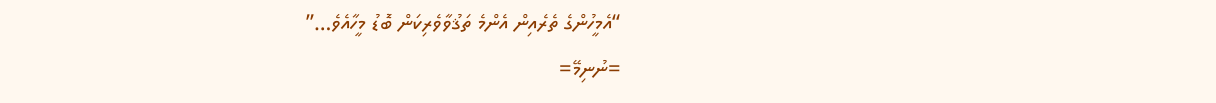“އެމީހުންގެ ތެރެއިން އެންމެ ތަޤުވާވެރިކަން ބޮޑު މީހާއެވެ…”
=ނުނިމޭ=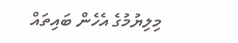މިލިޔުމުގެ އެހެން ބައިތައް